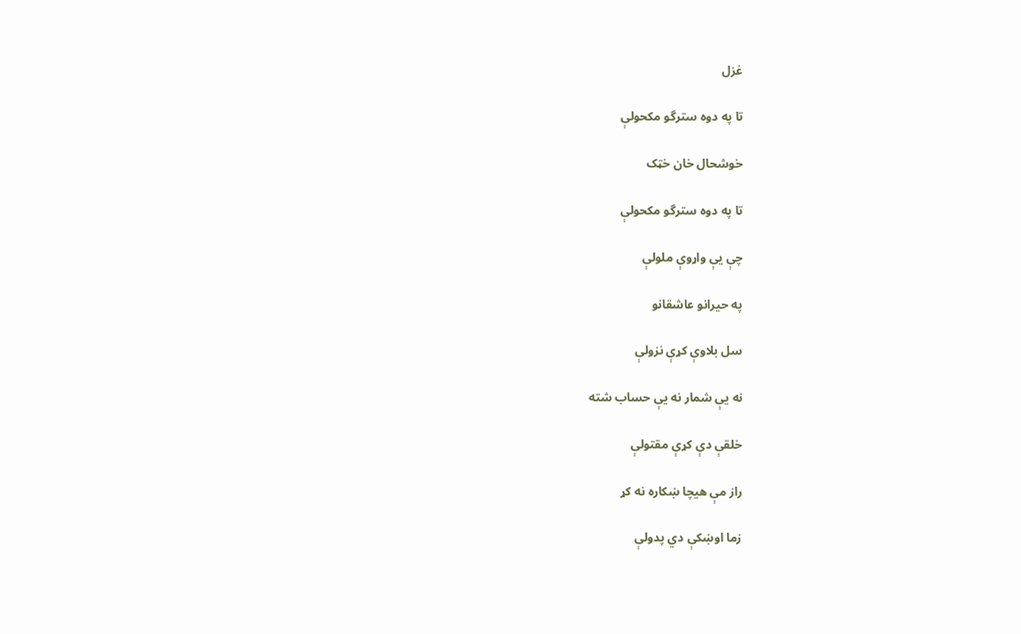غزل

تا په دوه سترگو مکحولې

خوشحال خان خټک

تا په دوه سترگو مکحولې

چې يې واړوې ملولې

په حيرانو عاشقانو

سل بلاوې کړې نزولې

نه يې شمار نه يې حساب شته

خلقې دې کړې مقتولې

راز مې هيچا ښکاره نه کړ

زما اوښکې دي پدولې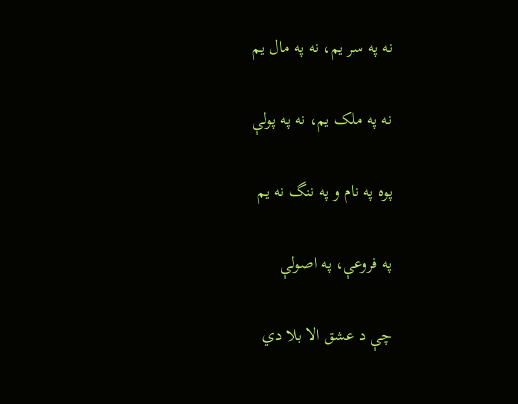نه په سر يم، نه په مال يم

نه په ملک يم، نه په پولې

پوه په نام و په ننگ نه يم

په فروعې، په اصولې

چې د عشق الا بلا دي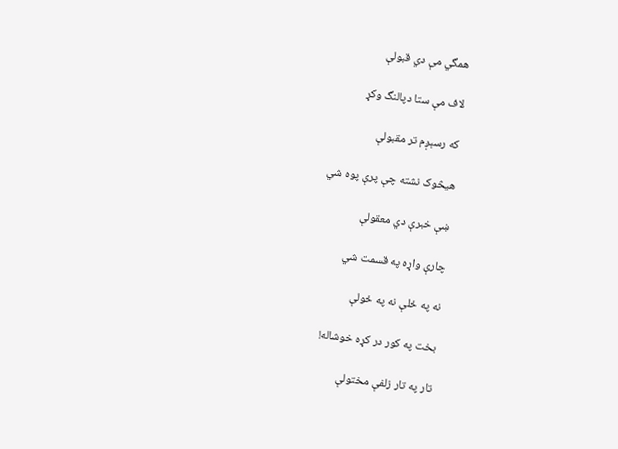همگي مې دي قبولې

لاف مې ستا دپالنگ وکړ

که رسېږم تر مقبولې

هيڅوک نشته چې پرې پوه شي

ښې خبرې دي معقولې

چارې واړه په قسمت شي

نه په ځلې نه په ځولې

بخت په کور در کړه خوشاله!

تار په تار زلفې مختولې